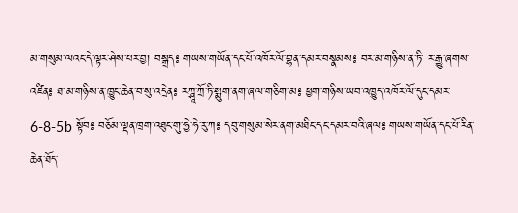མ་གསུམ་ལའང་དེ་ལྟར་ཤེས་པར་བྱ། བསྒྲད༔ གཡས་གཡོན་དང་པོ་འཁོར་ལོ་བྷན་དམར་བསྣམས༔ བར་མ་གཉིས་ན་ཏི་ ར་རྒྱུ་ཞགས་འཛིན༔ ཐ་མ་གཉིས་ན་ཁྱུང་ཆེན་བ་སུ་འདྲེན༔ རཀྴཱ་ཀྲོ་ཏི་སྨུག་ནག་ཞལ་གཅིག་མ༔ ཕྱག་གཉིས་ཡབ་འཁྱུད་འཁོར་ལོ་དུང་དམར་ 6-8-5b སྟོབ༔ བཅོམ་ལྡན་ཁྲག་འཐུང་གུ་ཧྱེ་ཧེ་རུ་ཀ༔ དབུ་གསུམ་སེར་ནག་མཐིང་དང་དམར་བའི་ཞལ༔ གཡས་གཡོན་དང་པོ་རིན་ཆེན་ཐོད་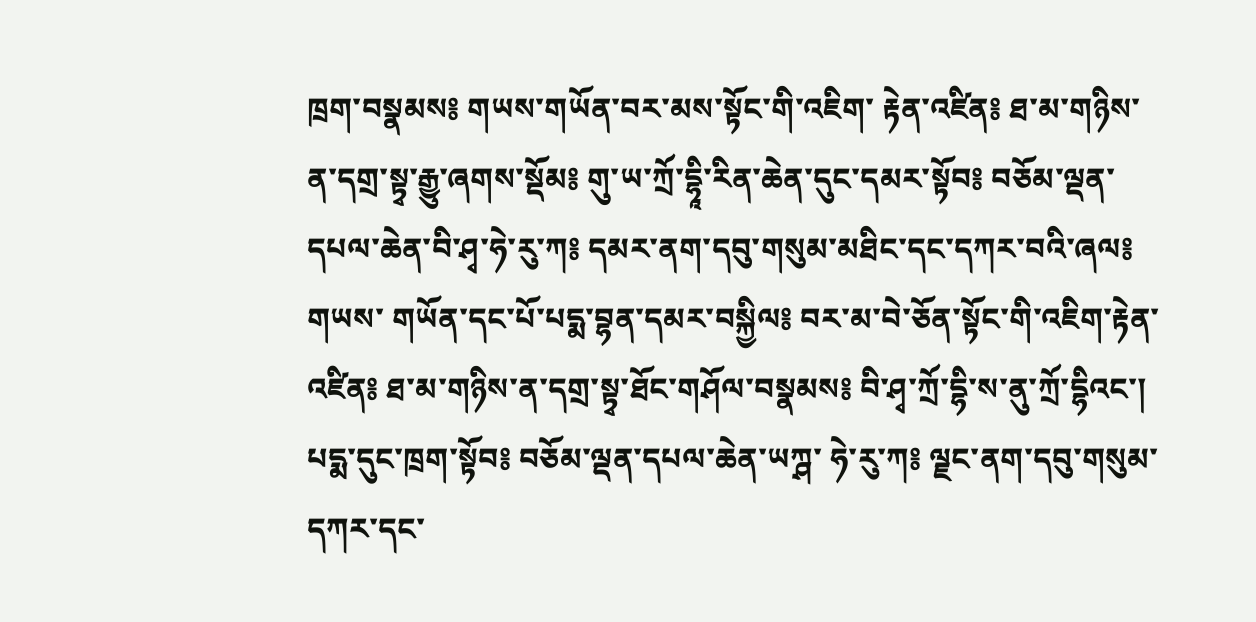ཁྲག་བསྣམས༔ གཡས་གཡོན་བར་མས་སྟོང་གི་འཇིག་ རྟེན་འཛིན༔ ཐ་མ་གཉིས་ན་དགྲ་སྟྭ་རྒྱུ་ཞགས་སྡོམ༔ གུ་ཡ་ཀྲོ་དྷཱི་རིན་ཆེན་དུང་དམར་སྟོབ༔ བཅོམ་ལྡན་དཔལ་ཆེན་བི་ཤྭ་ཧེ་རུ་ཀ༔ དམར་ནག་དབུ་གསུམ་མཐིང་དང་དཀར་བའི་ཞལ༔ གཡས་ གཡོན་དང་པོ་པདྨ་བྷན་དམར་བསྐྱིལ༔ བར་མ་བེ་ཅོན་སྟོང་གི་འཇིག་རྟེན་འཛིན༔ ཐ་མ་གཉིས་ན་དགྲ་སྟྭ་ཐོང་གཤོལ་བསྣམས༔ བི་ཤྭ་ཀྲོ་དྷི་ས་ནུ་ཀྲོ་དྷིའང་། པདྨ་དུང་ཁྲག་སྟོབ༔ བཅོམ་ལྡན་དཔལ་ཆེན་ཡཀྴ་ ཧེ་རུ་ཀ༔ ལྗང་ནག་དབུ་གསུམ་དཀར་དང་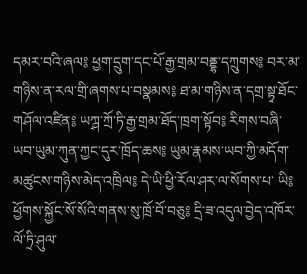དམར་བའི་ཞལ༔ ཕྱག་དྲུག་དང་པོ་རྒྱ་གྲམ་བནྡྷ་དཀྲུགས༔ བར་མ་གཉིས་ན་རལ་གྲི་ཞགས་པ་བསྣམས༔ ཐ་མ་གཉིས་ན་དགྲ་སྟྭ་ཐོང་ གཤོལ་འཛིན༔ ཡཀྴ་ཀྲོ་ཏི་རྒྱ་གྲམ་ཐོད་ཁྲག་སྟོབ༔ རིགས་བཞི་ཡབ་ཡུམ་ཀུན་ཀྱང་དུར་ཁྲོད་ཆས༔ ཡུམ་རྣམས་ཡབ་ཀྱི་མདོག་མཚུངས་གཉིས་མེད་འཁྲིལ༔ དེ་ཡི་ཕྱི་རོལ་ཤར་ལ་སོགས་པ་ ཡི༔ ཕྱོགས་སྐྱོང་སོ་སོའི་གནས་སུ་ཁྲོ་བོ་བཅུ༔ དྲི་ཟ་འདུལ་བྱེད་འཁོར་ལོ་ཏྲི་ཤུལ་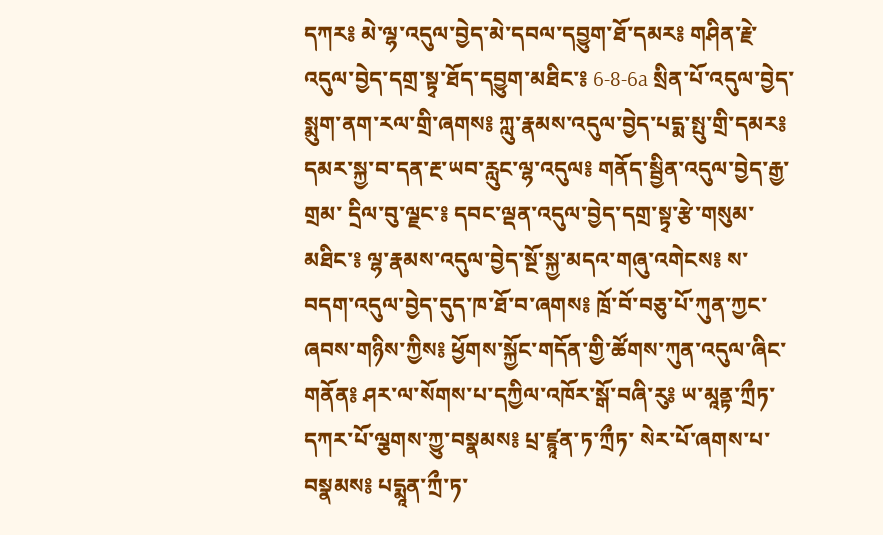དཀར༔ མེ་ལྷ་འདུལ་བྱེད་མེ་དབལ་དབྱུག་ཐོ་དམར༔ གཤིན་རྗེ་འདུལ་བྱེད་དགྲ་སྟྭ་ཐོད་དབྱུག་མཐིང་༔ 6-8-6a སྲིན་པོ་འདུལ་བྱེད་སྨུག་ནག་རལ་གྲི་ཞགས༔ ཀླུ་རྣམས་འདུལ་བྱེད་པདྨ་སྤུ་གྲི་དམར༔ དམར་སྐྱ་བ་དན་རྔ་ཡབ་རླུང་ལྷ་འདུལ༔ གནོད་སྦྱིན་འདུལ་བྱེད་རྒྱ་གྲམ་ དྲིལ་བུ་ལྗང་༔ དབང་ལྡན་འདུལ་བྱེད་དགྲ་སྟྭ་རྩེ་གསུམ་མཐིང་༔ ལྷ་རྣམས་འདུལ་བྱེད་སྔོ་སྐྱ་མདའ་གཞུ་འགེངས༔ ས་བདག་འདུལ་བྱེད་དུད་ཁ་ཐོ་བ་ཞགས༔ ཁྲོ་བོ་བཅུ་པོ་ཀུན་ཀྱང་ ཞབས་གཉིས་ཀྱིས༔ ཕྱོགས་སྐྱོང་གདོན་གྱི་ཚོགས་ཀུན་འདུལ་ཞིང་གནོན༔ ཤར་ལ་སོགས་པ་དཀྱིལ་འཁོར་སྒོ་བཞི་རུ༔ ཡ་མཱནྟ་ཀྲྀཏ་དཀར་པོ་ལྕགས་ཀྱུ་བསྣམས༔ པྲ་ཛྙཱན་ཏ་ཀྲྀཏ་ སེར་པོ་ཞགས་པ་བསྣམས༔ པདྨཱན་ཀྲྀ་ཏ་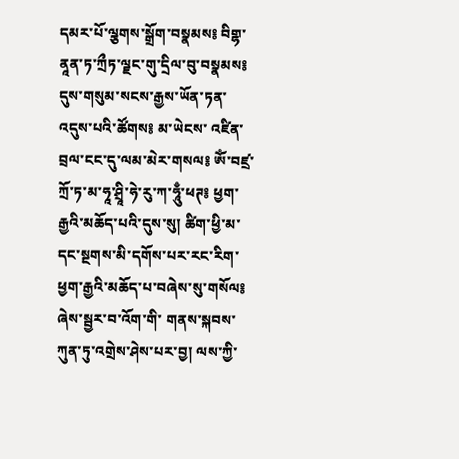དམར་པོ་ལྕགས་སྒྲོག་བསྣམས༔ བིགྷ་ནཱན་ཏ་ཀྲྀཏ་ལྗང་གུ་དྲིལ་བུ་བསྣམས༔ དུས་གསུམ་སངས་རྒྱས་ཡོན་ཏན་འདུས་པའི་ཚོགས༔ མ་ཡེངས་ འཛིན་བྲལ་ངང་དུ་ལམ་མེར་གསལ༔ ཨོཾ་བཛྲ་ཀྲོ་ཏ་མ་ཧཱ་ཤྲཱི་ཧེ་རུ་ཀ་ཧཱུྃ་ཕཊ༔ ཕྱག་རྒྱའི་མཆོད་པའི་དུས་སུ། ཚིག་ཕྱི་མ་དང་སྔགས་མི་དགོས་པར་རང་རིག་ཕྱག་རྒྱའི་མཆོད་པ་བཞེས་སུ་གསོལ༔ ཞེས་སྦྱར་བ་འོག་གི་ གནས་སྐབས་ཀུན་ཏུ་འགྲེས་ཤེས་པར་བྱ། ལས་ཀྱི་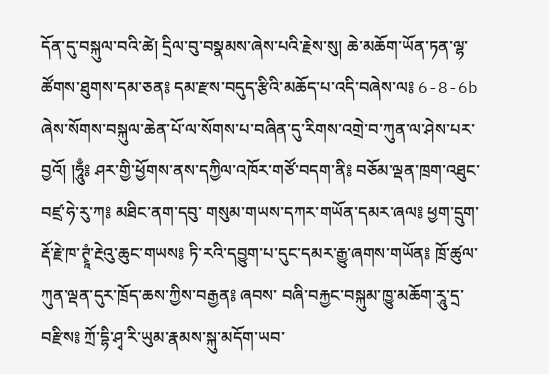དོན་དུ་བསྐུལ་བའི་ཚེ། དྲིལ་བུ་བསྣམས་ཞེས་པའི་རྗེས་སུ། ཆེ་མཆོག་ཡོན་ཏན་ལྷ་ཚོགས་ཐུགས་དམ་ཅན༔ དམ་རྫས་བདུད་རྩིའི་མཆོད་པ་འདི་བཞེས་ལ༔ 6-8-6b ཞེས་སོགས་བསྐུལ་ཆེན་པོ་ལ་སོགས་པ་བཞིན་དུ་རིགས་འགྲེ་བ་ཀུན་ལ་ཤེས་པར་བྱའོ། །ཧཱུྃ༔ ཤར་གྱི་ཕྱོགས་ནས་དཀྱིལ་འཁོར་གཙོ་བདག་ནི༔ བཅོམ་ལྡན་ཁྲག་འཐུང་བཛྲ་ཧེ་རུ་ཀ༔ མཐིང་ནག་དབུ་ གསུམ་གཡས་དཀར་གཡོན་དམར་ཞལ༔ ཕྱག་དྲུག་རྡོ་རྗེ་ཁ་ཊྭཱཾ་རྔེའུ་ཆུང་གཡས༔ ཏི་རའི་དབྱུག་པ་དུང་དམར་རྒྱུ་ཞགས་གཡོན༔ ཁྲོ་ཚུལ་ཀུན་ལྡན་དུར་ཁྲོད་ཆས་ཀྱིས་བརྒྱན༔ ཞབས་ བཞི་བརྐྱང་བསྐུམ་ཁྱུ་མཆོག་རཱུ་དྲ་བརྫིས༔ ཀྲོ་དྷི་ཤྭ་རི་ཡུམ་རྣམས་སྐུ་མདོག་ཡབ་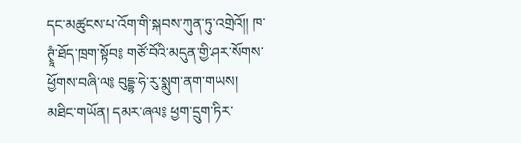དང་མཚུངས་པ་འོག་གི་སྐབས་ཀུན་ཏུ་འགྲེའོ།། ཁ་ཊྭཱཾ་ཐོད་ཁྲག་སྟོབ༔ གཙོ་བོའི་མདུན་གྱི་ཤར་སོགས་ཕྱོགས་བཞི་ལ༔ བུདྡྷ་ཧེ་རུ་སྨུག་ནག་གཡས། མཐིང་གཡོན། དམར་ཞལ༔ ཕྱག་དྲུག་ཏིར་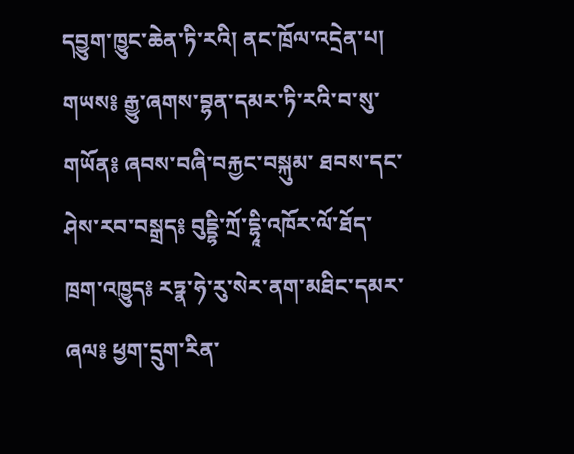དབྱུག་ཁྱུང་ཆེན་ཏི་རའི། ནང་ཁྲོལ་འདྲེན་པ། གཡས༔ རྒྱུ་ཞགས་བྷན་དམར་ཏི་རའི་བ་སུ་གཡོན༔ ཞབས་བཞི་བརྐྱང་བསྐུམ་ ཐབས་དང་ཤེས་རབ་བསྒྲད༔ བུདྡྷི་ཀྲོ་དྷཱི་འཁོར་ལོ་ཐོད་ཁྲག་འཁྱུད༔ རཏྣ་ཧེ་རུ་སེར་ནག་མཐིང་དམར་ཞལ༔ ཕྱག་དྲུག་རིན་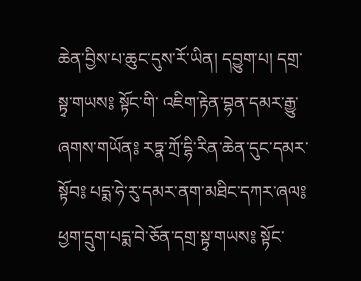ཆེན་བྱིས་པ་ཆུང་དུས་རོ་ཡིན། དབྱུག་པ། དགྲ་སྟྭ་གཡས༔ སྟོང་གི་ འཇིག་རྟེན་བྷན་དམར་རྒྱུ་ཞགས་གཡོན༔ རཏྣ་ཀྲོ་དྷི་རིན་ཆེན་དུང་དམར་སྟོབ༔ པདྨ་ཧེ་རུ་དམར་ནག་མཐིང་དཀར་ཞལ༔ ཕྱག་དྲུག་པདྨ་བེ་ཅོན་དགྲ་སྟྭ་གཡས༔ སྟོང་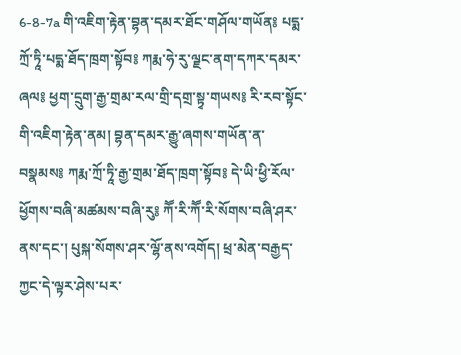6-8-7a གི་འཇིག་རྟེན་བྷན་དམར་ཐོང་གཤོལ་གཡོན༔ པདྨ་ཀྲོ་ཏཱི་པདྨ་ཐོད་ཁྲག་སྟོབ༔ ཀརྨ་ཧེ་རུ་ལྗང་ནག་དཀར་དམར་ཞལ༔ ཕྱག་དྲུག་རྒྱ་གྲམ་རལ་གྲི་དགྲ་སྟྭ་གཡས༔ རི་རབ་སྟོང་གི་འཇིག་རྟེན་ནམ། བྷན་དམར་རྒྱུ་ཞགས་གཡོན་ན་བསྣམས༔ ཀརྨ་ཀྲོ་ཏཱི་རྒྱ་གྲམ་ཐོད་ཁྲག་སྟོབ༔ དེ་ཡི་ཕྱི་རོལ་ཕྱོགས་བཞི་མཚམས་བཞི་རུ༔ ཀཽ་རི་ཀཽ་རི་སོགས་བཞི་ཤར་ནས་དང་། པུསྐ་སོགས་ཤར་ལྷོ་ནས་འགོད། ཕྲ་མེན་བརྒྱད་ཀྱང་དེ་ལྟར་ཤེས་པར་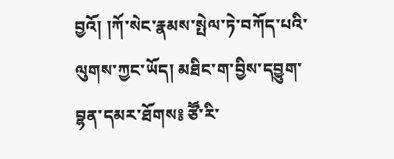བྱའོ། །ཀོ་སེང་རྣམས་སྤེལ་ཏེ་བཀོད་པའི་ལུགས་ཀྱང་ཡོད། མཐིང་ག་བྱིས་དབྱུག་བྷན་དམར་ཐོགས༔ ཙཽ་རི་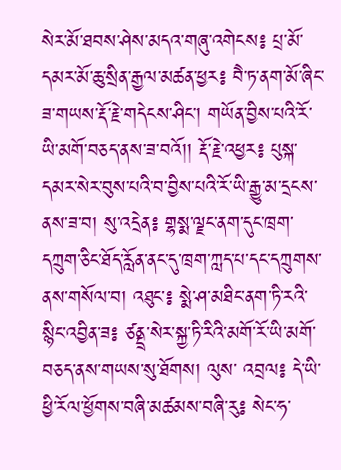སེར་མོ་ཐབས་ཤེས་མདའ་གཞུ་འགེངས༔ པྲ་མོ་དམར་མོ་ཆུ་སྲིན་རྒྱལ་མཚན་ཕྱར༔ བཻ་ཏ་ནག་མོ་ཞིང་ཟ་གཡས་རྡོ་རྗེ་གདེངས་ཤིང་། གཡོན་བྱིས་པའི་རོ་ཡི་མགོ་བཅད་ནས་ཟ་བའོ།། རྡོ་རྗེ་འཕྱར༔ པུསྐ་དམར་སེར་བུས་པའི་བ་བྱིས་པའི་རོ་ཡི་རྒྱུ་མ་དྲངས་ནས་ཟ་བ། སུ་འདྲེན༔ གྷསྨ་ལྗང་ནག་དུང་ཁྲག་དཀྲུག་ཅིང་ཐོད་རློན་ནང་དུ་ཁྲག་ཀླད་པ་དང་དཀྲུགས་ནས་གསོལ་བ། འཐུང་༔ སྨེ་ཤ་མཐིང་ནག་ཏི་རའི་ སྙིང་འབྱིན་ཟ༔ ཙནྡྲ་སེར་སྐྱ་ཏི་རིའི་མགོ་རོ་ཡི་མགོ་བཅད་ནས་གཡས་སུ་ཐོགས། ལུས་ འབྲལ༔ དེ་ཡི་ཕྱི་རོལ་ཕྱོགས་བཞི་མཚམས་བཞི་རུ༔ སེང་ཧ་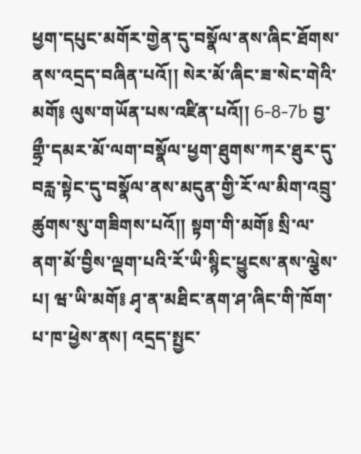ཕྱག་དཔུང་མགོར་གྱེན་དུ་བསྣོལ་ནས་ཞིང་ཐོགས་ནས་འདྲད་བཞིན་པའོ།། སེར་མོ་ཞིང་ཟ་སེང་གེའི་མགོ༔ ལུས་གཡོན་པས་འཛིན་པའོ།། 6-8-7b བྱ་གྷྲྀ་དམར་མོ་ལག་བསྣོལ་ཕྱག་ཐུགས་ཀར་ཐུར་དུ་བརླ་སྟེང་དུ་བསྣོལ་ནས་མདུན་གྱི་རོ་ལ་མིག་འབྲུ་ཚུགས་སུ་གཟིགས་པའོ།། སྟག་གི་མགོ༔ སྲི་ལ་ནག་མོ་བྱིས་ལྡག་པའི་རོ་ཡི་སྙིང་ཕྱུངས་ནས་ལྕེས་པ། ཝ་ཡི་མགོ༔ ཤྭ་ན་མཐིང་ནག་ཤ་ཞིང་གི་ཁོག་པ་ཁ་ཕྱེས་ནས། འདྲད་སྤྱང་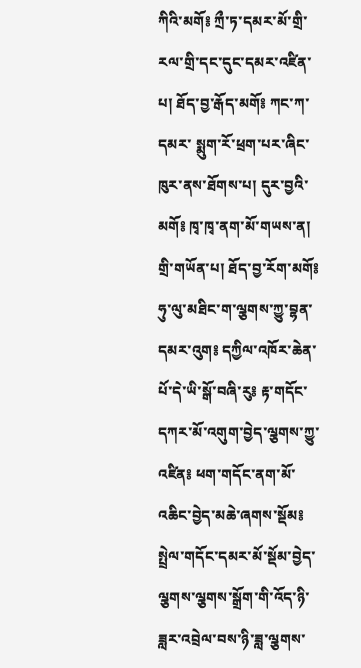ཀིའི་མགོ༔ ཀྲྀ་ཏ་དམར་མོ་གྲི་རལ་གྲི་དང་དུང་དམར་འཛིན་པ། ཐོད་བྱ་རྒོད་མགོ༔ ཀང་ཀ་དམར་ སྨུག་རོ་ཕྲག་པར་ཞིང་ཁུར་ནས་ཐོགས་པ། དུར་བྱའི་མགོ༔ ཁྭ་ཁྭ་ནག་མོ་གཡས་ན། གྲི་གཡོན་པ། ཐོད་བྱ་རོག་མགོ༔ ཧུ་ལུ་མཐིང་ག་ལྕགས་ཀྱུ་བྷན་དམར་འུག༔ དཀྱིལ་འཁོར་ཆེན་པོ་དེ་ཡི་སྒོ་བཞི་རུ༔ རྟ་གདོང་དཀར་མོ་འགུག་བྱེད་ལྕགས་ཀྱུ་འཛིན༔ ཕག་གདོང་ནག་མོ་ འཆིང་བྱེད་མཆེ་ཞགས་སྡོམ༔ སྤྲེལ་གདོང་དམར་མོ་སྡོམ་བྱེད་ལྕགས་ལྕགས་སྒྲོག་གི་འོད་ཉི་ཟླར་འབྲེལ་བས་ཉི་ཟླ་ལྕགས་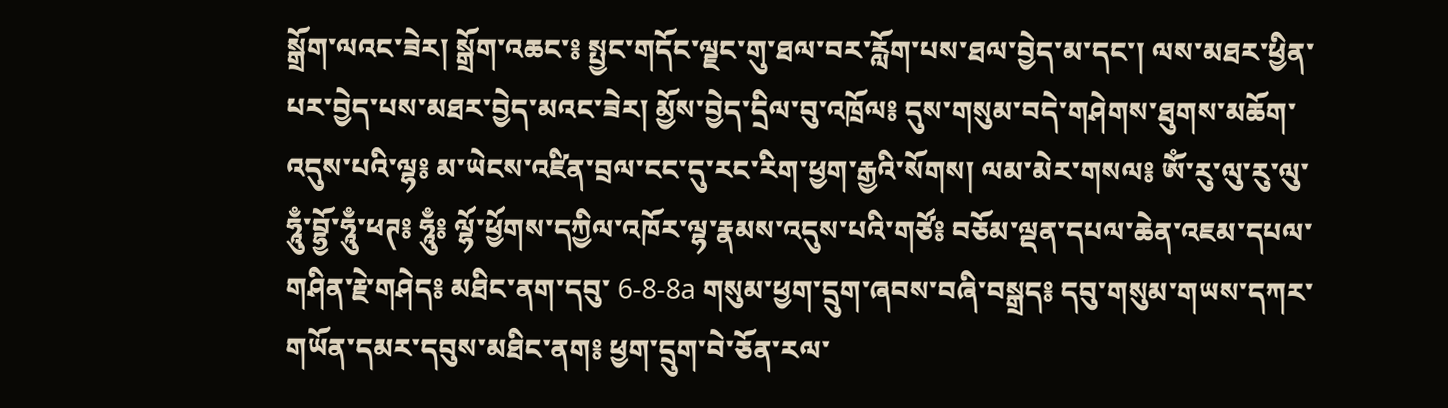སྒྲོག་ལའང་ཟེར། སྒྲོག་འཆང་༔ སྤྱང་གདོང་ལྗང་གུ་ཐལ་བར་རློག་པས་ཐལ་བྱེད་མ་དང་། ལས་མཐར་ཕྱིན་པར་བྱེད་པས་མཐར་བྱེད་མའང་ཟེར། མྱོས་བྱེད་དྲིལ་བུ་འཁྲོལ༔ དུས་གསུམ་བདེ་གཤེགས་ཐུགས་མཆོག་ འདུས་པའི་ལྷ༔ མ་ཡེངས་འཛིན་བྲལ་ངང་དུ་རང་རིག་ཕྱག་རྒྱའི་སོགས། ལམ་མེར་གསལ༔ ཨོཾ་རུ་ལུ་རུ་ལུ་ཧཱུྃ་བྷྱོ་ཧཱུྃ་ཕཊ༔ ཧཱུྃ༔ ལྷོ་ཕྱོགས་དཀྱིལ་འཁོར་ལྷ་རྣམས་འདུས་པའི་གཙོ༔ བཅོམ་ལྡན་དཔལ་ཆེན་འཇམ་དཔལ་གཤིན་རྗེ་གཤེད༔ མཐིང་ནག་དབུ་ 6-8-8a གསུམ་ཕྱག་དྲུག་ཞབས་བཞི་བསྒྲད༔ དབུ་གསུམ་གཡས་དཀར་གཡོན་དམར་དབུས་མཐིང་ནག༔ ཕྱག་དྲུག་བེ་ཅོན་རལ་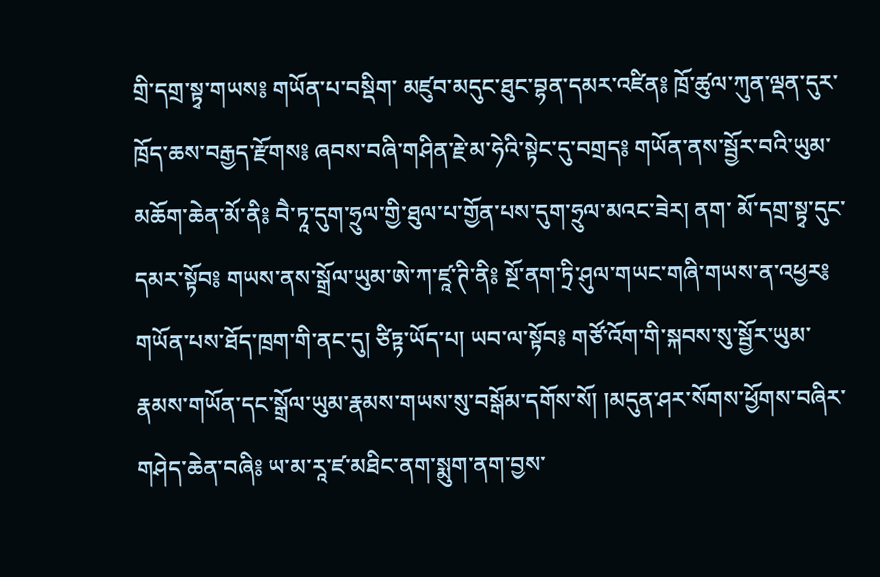གྲི་དགྲ་སྟྭ་གཡས༔ གཡོན་པ་བསྡིག་ མཛུབ་མདུང་ཐུང་བྷན་དམར་འཛིན༔ ཁྲོ་ཚུལ་ཀུན་ལྡན་དུར་ཁྲོད་ཆས་བརྒྱད་རྫོགས༔ ཞབས་བཞི་གཤིན་རྗེ་མ་ཧེའི་སྟེང་དུ་བགྲད༔ གཡོན་ནས་སྦྱོར་བའི་ཡུམ་མཆོག་ཆེན་མོ་ནི༔ བཻ་ཏཱ་དུག་ཧྲུལ་གྱི་ཐུལ་པ་གྱོན་པས་དུག་ཧྲུལ་མའང་ཟེར། ནག་ མོ་དགྲ་སྟྭ་དུང་དམར་སྟོབ༔ གཡས་ནས་སྒྲོལ་ཡུམ་ཨེ་ཀ་ཛཱ་ཊི་ནི༔ སྔོ་ནག་ཏྲི་ཤུལ་གཡང་གཞི་གཡས་ན་འཕྱར༔ གཡོན་པས་ཐོད་ཁྲག་གི་ནང་དུ། ཙིཏྟ་ཡོད་པ། ཡབ་ལ་སྟོབ༔ གཙོ་འོག་གི་སྐབས་སུ་སྦྱོར་ཡུམ་རྣམས་གཡོན་དང་སྒྲོལ་ཡུམ་རྣམས་གཡས་སུ་བསྒོམ་དགོས་སོ། །མདུན་ཤར་སོགས་ཕྱོགས་བཞིར་གཤེད་ཆེན་བཞི༔ ཡ་མ་རཱ་ཛ་མཐིང་ནག་སྨུག་ནག་བྱས་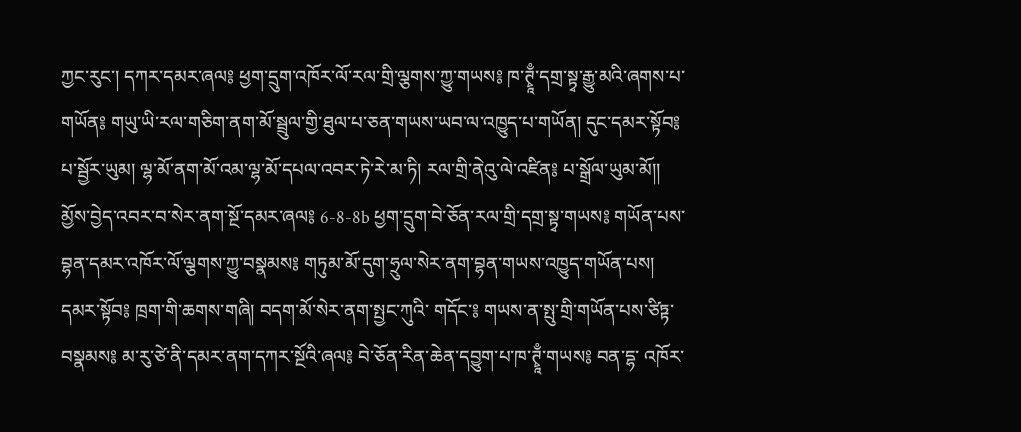ཀྱང་རུང་། དཀར་དམར་ཞལ༔ ཕྱག་དྲུག་འཁོར་ལོ་རལ་གྲི་ལྕགས་ཀྱུ་གཡས༔ ཁ་ཊྭཱྃ་དགྲ་སྟྭ་རྒྱུ་མའི་ཞགས་པ་གཡོན༔ གཡུ་ཡི་རལ་གཅིག་ནག་མོ་སྦྲུལ་གྱི་ཐུལ་པ་ཅན་གཡས་ཡབ་ལ་འཁྱུད་པ་གཡོན། དུང་དམར་སྟོབ༔ པ་སྦྱོར་ཡུམ། ལྷ་མོ་ནག་མོ་འམ་ལྷ་མོ་དཔལ་འབར་ཏེ་རེ་མ་ཏི། རལ་གྲི་ནེའུ་ལེ་འཛིན༔ པ་སྒྲོལ་ཡུམ་མོ།། མྱོས་བྱེད་འབར་བ་སེར་ནག་སྔོ་དམར་ཞལ༔ 6-8-8b ཕྱག་དྲུག་བེ་ཅོན་རལ་གྲི་དགྲ་སྟྭ་གཡས༔ གཡོན་པས་བྷན་དམར་འཁོར་ལོ་ལྕགས་ཀྱུ་བསྣམས༔ གཏུམ་མོ་དུག་ཧྲུལ་སེར་ནག་བྷན་གཡས་འཁྱུད་གཡོན་པས། དམར་སྟོབ༔ ཁྲག་གི་ཆགས་གཞི། བདག་མོ་སེར་ནག་སྤྱང་ཀུའི་ གདོང་༔ གཡས་ན་སྤུ་གྲི་གཡོན་པས་ཙིཏྟ་བསྣམས༔ མ་རུ་ཙེ་ནི་དམར་ནག་དཀར་སྔོའི་ཞལ༔ བེ་ཅོན་རིན་ཆེན་དབྱུག་པ་ཁ་ཊྭཱྃ་གཡས༔ བན་དྷ་ འཁོར་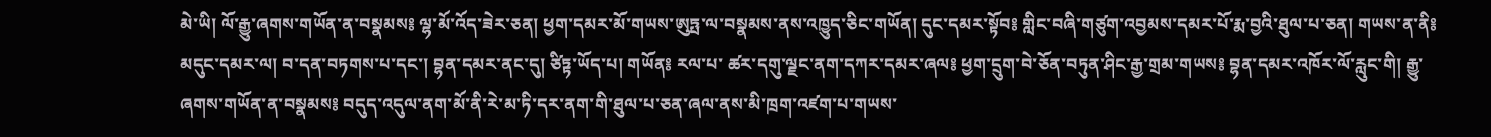མེ་ཡི། ལོ་རྒྱུ་ཞགས་གཡོན་ན་བསྣམས༔ ལྷ་མོ་འོད་ཟེར་ཅན། ཕྱག་དམར་མོ་གཡས་ཨུཏྤ་ལ་བསྣམས་ནས་འཁྱུད་ཅིང་གཡོན། དུང་དམར་སྟོབ༔ གླིང་བཞི་གཙུག་འབྱམས་དམར་པོ་རྨ་བྱའི་ཐུལ་པ་ཅན། གཡས་ན་ནི༔ མདུང་དམར་ལ། བ་དན་བཏགས་པ་དང་། བྷན་དམར་ནང་དུ། ཙིཏྟ་ཡོད་པ། གཡོན༔ རལ་པ་ ཚར་དགུ་ལྗང་ནག་དཀར་དམར་ཞལ༔ ཕྱག་དྲུག་བེ་ཅོན་བཏུན་ཤིང་རྒྱ་གྲམ་གཡས༔ བྷན་དམར་འཁོར་ལོ་རླུང་གི། རྒྱུ་ཞགས་གཡོན་ན་བསྣམས༔ བདུད་འདུལ་ནག་མོ་ནི་རེ་མ་ཏི་དར་ནག་གི་ཐུལ་པ་ཅན་ཞལ་ནས་མི་ཁྲག་འཛག་པ་གཡས་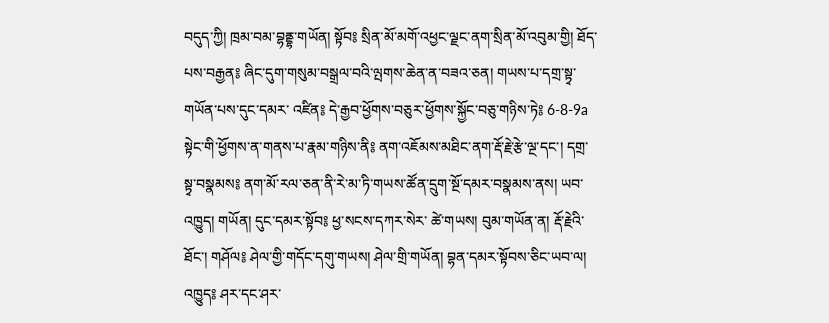བདུད་ཀྱི། ཁྲམ་བམ་བྷནྡྷ་གཡོན། སྟོབ༔ སྲིན་མོ་མགོ་འཕྱང་ལྗང་ནག་སྲིན་མོ་འབུམ་གྱི། ཐོད་པས་བརྒྱན༔ ཞིང་དུག་གསུམ་བསྒྲལ་བའི་ལྤགས་ཆེན་ན་བཟའ་ཅན། གཡས་པ་དགྲ་སྟྭ་གཡོན་པས་དུང་དམར་ འཛིན༔ དེ་རྒྱབ་ཕྱོགས་བཅུར་ཕྱོགས་སྐྱོང་བཅུ་གཉིས་ཏེ༔ 6-8-9a སྟེང་གི་ཕྱོགས་ན་གནས་པ་རྣམ་གཉིས་ནི༔ ནག་འཇོམས་མཐིང་ནག་རྡོ་རྗེ་རྩེ་ལྔ་དང་། དགྲ་སྟྭ་བསྣམས༔ ནག་མོ་རལ་ཅན་ནི་རེ་མ་ཏི་གཡས་ཚོན་དྲུག་སྔོ་དམར་བསྣམས་ནས། ཡབ་འཁྱུད། གཡོན། དུང་དམར་སྟོབ༔ ཕྱ་སངས་དཀར་སེར་ ཚེ་གཡས། བུམ་གཡོན་ན། རྡོ་རྗེའི་ཐོང་། གཤོལ༔ ཤེལ་གྱི་གདོང་དགུ་གཡས། ཤེལ་གྲི་གཡོན། བྷན་དམར་སྟོབས་ཅིང་ཡབ་ལ། འཁྱུད༔ ཤར་དང་ཤར་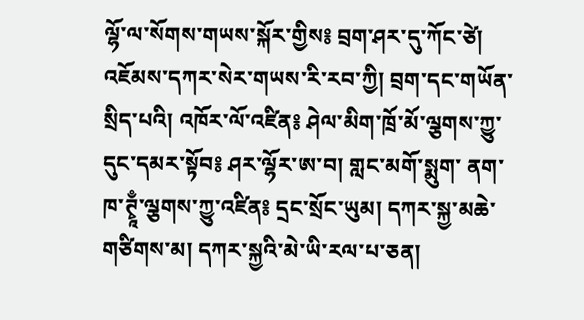ལྷོ་ལ་སོགས་གཡས་སྐོར་གྱིས༔ བྲག་ཤར་དུ་ཀོང་ཙེ། འཇོམས་དཀར་སེར་གཡས་རི་རབ་ཀྱི། བྲག་དང་གཡོན་སྲིད་པའི། འཁོར་ལོ་འཛིན༔ ཤེལ་མིག་ཁྲོ་མོ་ལྕགས་ཀྱུ་དུང་དམར་སྟོབ༔ ཤར་ལྷོར་ཨ་བ། གླང་མགོ་སྨུག་ ནག་ཁ་ཊྭཱྃ་ལྕགས་ཀྱུ་འཛིན༔ དྲང་སྲོང་ཡུམ། དཀར་སྐྱ་མཆེ་གཙིགས་མ། དཀར་སྐྱའི་མེ་ཡི་རལ་པ་ཅན།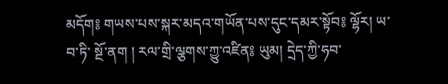མདོག༔ གཡས་པས་སྐར་མདའ་གཡོན་པས་དུང་དམར་སྟོབ༔ ལྷོར། ཡ་བ་ཏི་ སྔོ་ནག ། རལ་གྲི་ལྕགས་ཀྱུ་འཛིན༔ ཡུམ། དྲེད་ཀྱི་ཧབ་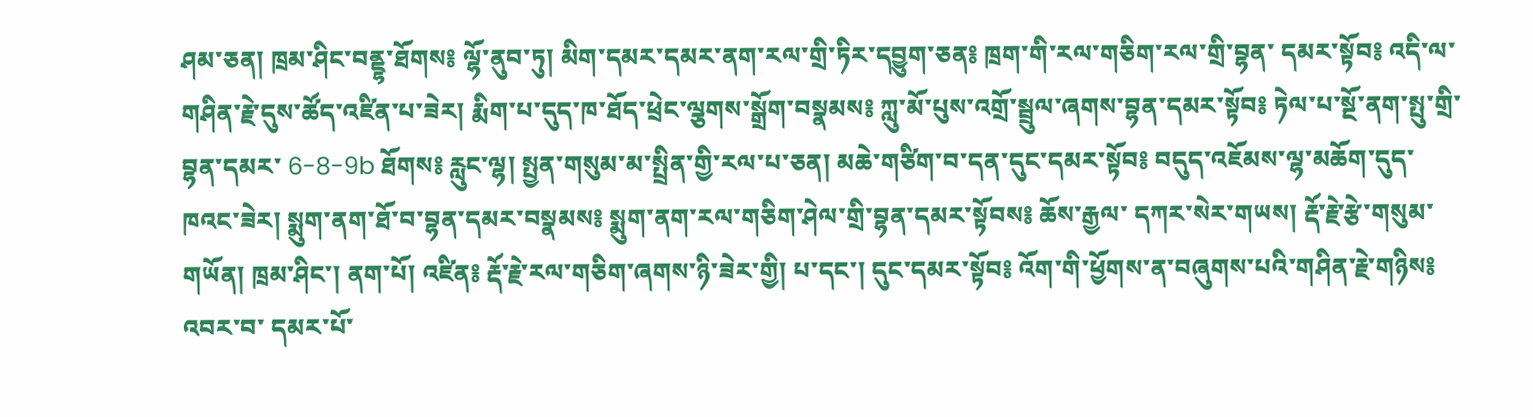ཤམ་ཅན། ཁྲམ་ཤིང་བནྡྷ་ཐོགས༔ ལྷོ་ནུབ་ཏུ། མིག་དམར་དམར་ནག་རལ་གྲི་ཏིར་དབྱུག་ཅན༔ ཁྲག་གི་རལ་གཅིག་རལ་གྲི་བྷན་ དམར་སྟོབ༔ འདི་ལ་གཤིན་རྗེ་དུས་ཚོད་འཛིན་པ་ཟེར། རྨིག་པ་དུད་ཁ་ཐོད་ཕྲེང་ལྕགས་སྒྲོག་བསྣམས༔ ཀླུ་མོ་པུས་འགྲོ་སྦྲུལ་ཞགས་བྷན་དམར་སྟོབ༔ ཏེལ་པ་སྔོ་ནག་སྤུ་གྲི་བྷན་དམར་ 6-8-9b ཐོགས༔ རླུང་ལྷ། སྤྱན་གསུམ་མ་སྤྲིན་གྱི་རལ་པ་ཅན། མཆེ་གཙིག་བ་དན་དུང་དམར་སྟོབ༔ བདུད་འཇོམས་ལྷ་མཆོག་དུད་ཁའང་ཟེར། སྨུག་ནག་ཐོ་བ་བྷན་དམར་བསྣམས༔ སྨུག་ནག་རལ་གཅིག་ཤེལ་གྲི་བྷན་དམར་སྟོབས༔ ཆོས་རྒྱལ་ དཀར་སེར་གཡས། རྡོ་རྗེ་རྩེ་གསུམ་གཡོན། ཁྲམ་ཤིང་། ནག་པོ། འཛིན༔ རྡོ་རྗེ་རལ་གཅིག་ཞགས་ཉི་ཟེར་གྱི། པ་དང་། དུང་དམར་སྟོབ༔ འོག་གི་ཕྱོགས་ན་བཞུགས་པའི་གཤིན་རྗེ་གཉིས༔ འབར་བ་ དམར་པོ་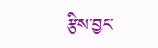རྩིས་བྱང་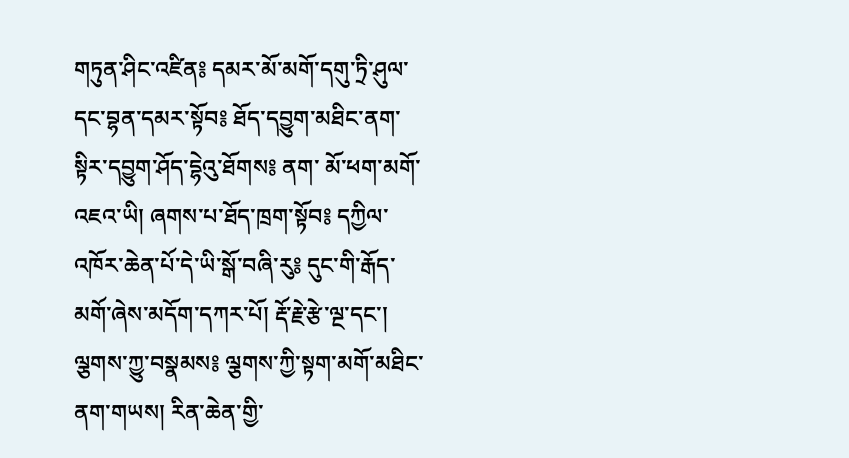གཏུན་ཤིང་འཛིན༔ དམར་མོ་མགོ་དགུ་ཏྲི་ཤུལ་དང་བྷན་དམར་སྟོབ༔ ཐོད་དབྱུག་མཐིང་ནག་སྟིར་དབྱུག་ཤོད་དྷེའུ་ཐོགས༔ ནག་ མོ་ཕག་མགོ་འཇའ་ཡི། ཞགས་པ་ཐོད་ཁྲག་སྟོབ༔ དཀྱིལ་འཁོར་ཆེན་པོ་དེ་ཡི་སྒོ་བཞི་རུ༔ དུང་གི་རྒོད་མགོ་ཞེས་མདོག་དཀར་པོ། རྡོ་རྗེ་རྩེ་ལྔ་དང་། ལྕགས་ཀྱུ་བསྣམས༔ ལྕགས་ཀྱི་སྟག་མགོ་མཐིང་ནག་གཡས། རིན་ཆེན་གྱི་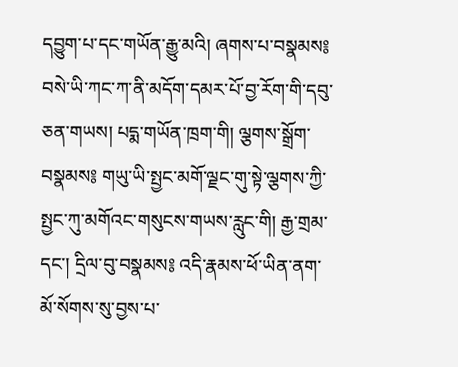དབྱུག་པ་དང་གཡོན་རྒྱུ་མའི། ཞགས་པ་བསྣམས༔ བསེ་ཡི་ཀང་ཀ་ནི་མདོག་དམར་པོ་བྱ་རོག་གི་དབུ་ཅན་གཡས། པདྨ་གཡོན་ཁྲག་གི། ལྕགས་སྒྲོག་བསྣམས༔ གཡུ་ཡི་སྤྱང་མགོ་ལྗང་གུ་སྟེ་ལྕགས་ཀྱི་སྤྱང་ཀུ་མགོའང་གསུངས་གཡས་རླུང་གི། རྒྱ་གྲམ་དང་། དྲིལ་བུ་བསྣམས༔ འདི་རྣམས་ཕོ་ཡིན་ནག་མོ་སོགས་སུ་བྱས་པ་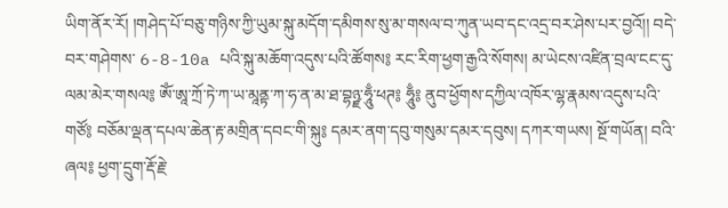ཡིག་ནོར་རོ། །གཤེད་པོ་བཅུ་གཉིས་ཀྱི་ཡུམ་སྐུ་མདོག་དམིགས་སུ་མ་གསལ་བ་ཀུན་ཡབ་དང་འདྲ་བར་ཤེས་པར་བྱའོ།། བདེ་བར་གཤེགས་ 6-8-10a པའི་སྐུ་མཆོག་འདུས་པའི་ཚོགས༔ རང་རིག་ཕྱག་རྒྱའི་སོགས། མ་ཡེངས་འཛིན་བྲལ་ངང་དུ་ལམ་མེར་གསལ༔ ཨོཾ་ཨཱ་ཀྲོ་ཏེ་ཀ་ཡ་མཱནྟ་ཀ་ཧ་ན་མ་ཐ་བྷཉྫ་ཧཱུྃ་ཕཊ༔ ཧཱུྃ༔ ནུབ་ཕྱོགས་དཀྱིལ་འཁོར་ལྷ་རྣམས་འདུས་པའི་གཙོ༔ བཅོམ་ལྡན་དཔལ་ཆེན་རྟ་མགྲིན་དབང་གི་སྐུ༔ དམར་ནག་དབུ་གསུམ་དམར་དབུས། དཀར་གཡས། སྔོ་གཡོན། བའི་ཞལ༔ ཕྱག་དྲུག་རྡོ་རྗེ་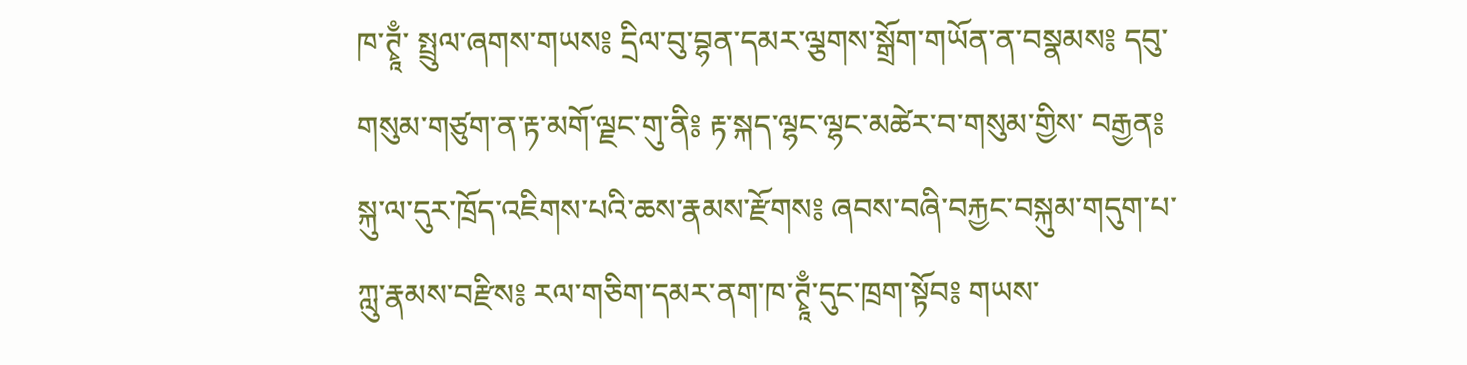ཁ་ཊྭཱྃ་ སྤྲུལ་ཞགས་གཡས༔ དྲིལ་བུ་བྷན་དམར་ལྕགས་སྒྲོག་གཡོན་ན་བསྣམས༔ དབུ་གསུམ་གཙུག་ན་རྟ་མགོ་ལྗང་གུ་ནི༔ རྟ་སྐད་ལྷང་ལྷང་མཚེར་བ་གསུམ་གྱིས་ བརྒྱན༔ སྐུ་ལ་དུར་ཁྲོད་འཇིགས་པའི་ཆས་རྣམས་རྫོགས༔ ཞབས་བཞི་བརྐྱང་བསྐུམ་གདུག་པ་ཀླུ་རྣམས་བརྫིས༔ རལ་གཅིག་དམར་ནག་ཁ་ཊྭཱྃ་དུང་ཁྲག་སྟོབ༔ གཡས་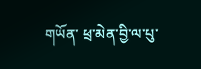གཡོན་ ཕྲ་མེན་བྱི་ལ་པུ་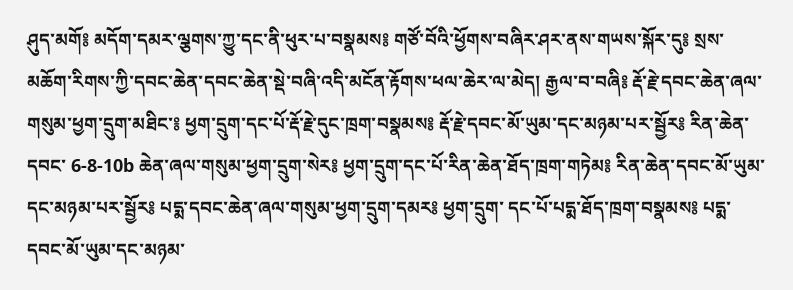ཤུད་མགོ༔ མདོག་དམར་ལྕགས་ཀྱུ་དང་ནི་ཕུར་པ་བསྣམས༔ གཙོ་བོའི་ཕྱོགས་བཞིར་ཤར་ནས་གཡས་སྐོར་དུ༔ སྲས་མཆོག་རིགས་ཀྱི་དབང་ཆེན་དབང་ཆེན་སྡེ་བཞི་འདི་མངོན་རྟོགས་ཕལ་ཆེར་ལ་མེད། རྒྱལ་བ་བཞི༔ རྡོ་རྗེ་དབང་ཆེན་ཞལ་གསུམ་ཕྱག་དྲུག་མཐིང་༔ ཕྱག་དྲུག་དང་པོ་རྡོ་རྗེ་དུང་ཁྲག་བསྣམས༔ རྡོ་རྗེ་དབང་མོ་ཡུམ་དང་མཉམ་པར་སྦྱོར༔ རིན་ཆེན་དབང་ 6-8-10b ཆེན་ཞལ་གསུམ་ཕྱག་དྲུག་སེར༔ ཕྱག་དྲུག་དང་པོ་རིན་ཆེན་ཐོད་ཁྲག་གཏེམ༔ རིན་ཆེན་དབང་མོ་ཡུམ་དང་མཉམ་པར་སྦྱོར༔ པདྨ་དབང་ཆེན་ཞལ་གསུམ་ཕྱག་དྲུག་དམར༔ ཕྱག་དྲུག་ དང་པོ་པདྨ་ཐོད་ཁྲག་བསྣམས༔ པདྨ་དབང་མོ་ཡུམ་དང་མཉམ་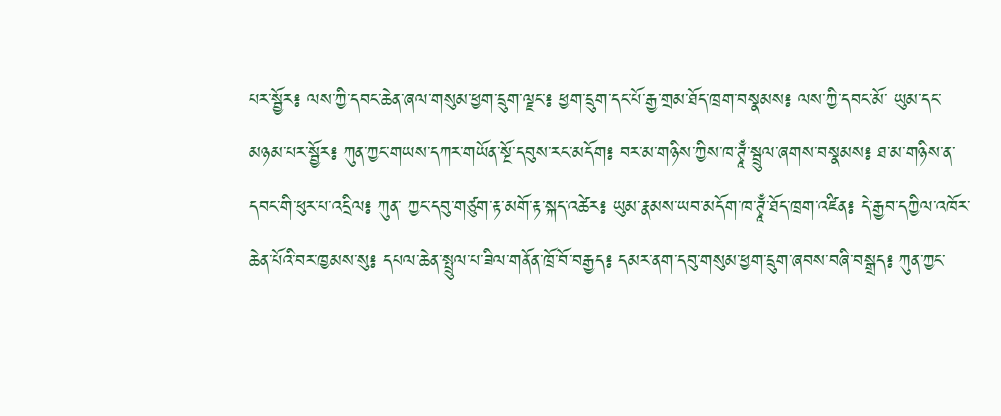པར་སྦྱོར༔ ལས་ཀྱི་དབང་ཆེན་ཞལ་གསུམ་ཕྱག་དྲུག་ལྗང་༔ ཕྱག་དྲུག་དང་པོ་རྒྱ་གྲམ་ཐོད་ཁྲག་བསྣམས༔ ལས་ཀྱི་དབང་མོ་ ཡུམ་དང་མཉམ་པར་སྦྱོར༔ ཀུན་ཀྱང་གཡས་དཀར་གཡོན་སྔོ་དབུས་རང་མདོག༔ བར་མ་གཉིས་ཀྱིས་ཁ་ཊྭཱྃ་སྦྲུལ་ཞགས་བསྣམས༔ ཐ་མ་གཉིས་ན་དབང་གི་ཕུར་པ་འདྲིལ༔ ཀུན་ ཀྱང་དབུ་གཙུག་རྟ་མགོ་རྟ་སྐད་འཚེར༔ ཡུམ་རྣམས་ཡབ་མདོག་ཁ་ཊྭཱྃ་ཐོད་ཁྲག་འཛིན༔ དེ་རྒྱབ་དཀྱིལ་འཁོར་ཆེན་པོའི་བར་ཁྱམས་སུ༔ དཔལ་ཆེན་སྤྲུལ་པ་ཟིལ་གནོན་ཁྲོ་བོ་བརྒྱད༔ དམར་ནག་དབུ་གསུམ་ཕྱག་དྲུག་ཞབས་བཞི་བསྒྲད༔ ཀུན་ཀྱང་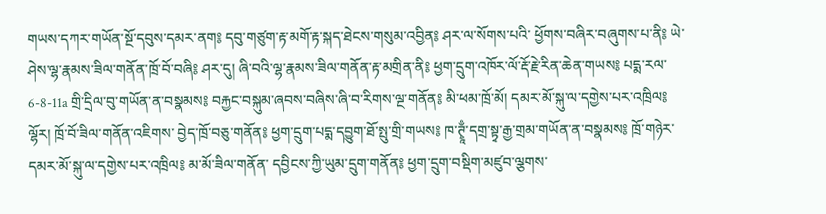གཡས་དཀར་གཡོན་སྔོ་དབུས་དམར་ནག༔ དབུ་གཙུག་རྟ་མགོ་རྟ་སྐད་ཐེངས་གསུམ་འབྱིན༔ ཤར་ལ་སོགས་པའི་ ཕྱོགས་བཞིར་བཞུགས་པ་ནི༔ ཡེ་ཤེས་ལྷ་རྣམས་ཟིལ་གནོན་ཁྲོ་བོ་བཞི༔ ཤར་དུ། ཞི་བའི་ལྷ་རྣམས་ཟིལ་གནོན་རྟ་མགྲིན་ནི༔ ཕྱག་དྲུག་འཁོར་ལོ་རྡོ་རྗེ་རིན་ཆེན་གཡས༔ པདྨ་རལ་ 6-8-11a གྲི་དྲིལ་བུ་གཡོན་ན་བསྣམས༔ བརྐྱང་བསྐུམ་ཞབས་བཞིས་ཞི་བ་རིགས་ལྔ་གནོན༔ མི་ཕམ་ཁྲོ་མོ། དམར་མོ་སྐུ་ལ་དགྱེས་པར་འཁྲིལ༔ ལྷོར། ཁྲོ་བོ་ཟིལ་གནོན་འཇིགས་ བྱེད་ཁྲོ་བཅུ་གནོན༔ ཕྱག་དྲུག་པདྨ་དབྱུག་ཐོ་སྤུ་གྲི་གཡས༔ ཁ་ཊྭཱྃ་དགྲ་སྟྭ་རྒྱ་གྲམ་གཡོན་ན་བསྣམས༔ ཁྲོ་གཉེར་དམར་མོ་སྐུ་ལ་དགྱེས་པར་འཁྲིལ༔ མ་མོ་ཟིལ་གནོན་ དབྱིངས་ཀྱི་ཡུམ་དྲུག་གནོན༔ ཕྱག་དྲུག་བསྡིག་མཛུབ་ལྕགས་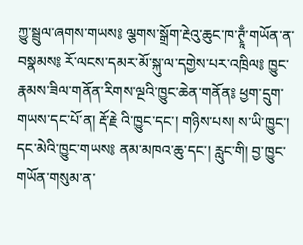ཀྱུ་སྦྲུལ་ཞགས་གཡས༔ ལྕགས་སྒྲོག་རྔེའུ་ཆུང་ཁ་ཊྭཱྃ་གཡོན་ན་བསྣམས༔ རོ་ལངས་དམར་མོ་སྐུ་ལ་དགྱེས་པར་འཁྲིལ༔ ཁྱུང་རྣམས་ཟིལ་གནོན་རིགས་ལྔའི་ཁྱུང་ཆེན་གནོན༔ ཕྱག་དྲུག་གཡས་དང་པོ་ན། རྡོ་རྗེ འི་ཁྱུང་དང་། གཉིས་པས། ས་ཡི་ཁྱུང་། དང་མེའི་ཁྱུང་གཡས༔ ནམ་མཁའ་ཆུ་དང་། རླུང་གི། བྱ་ཁྱུང་གཡོན་གསུམ་ན་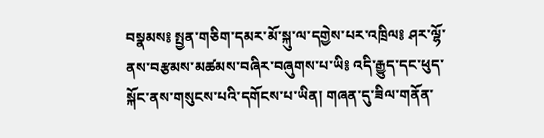བསྣམས༔ སྤྱན་གཅིག་དམར་མོ་སྐུ་ལ་དགྱེས་པར་འཁྲིལ༔ ཤར་ལྷོ་ནས་བརྩམས་མཚམས་བཞིར་བཞུགས་པ་ཡི༔ འདི་རྒྱུད་དང་ཕུད་སྐོང་ནས་གསུངས་པའི་དགོངས་པ་ཡིན། གཞན་དུ་ཟིལ་གནོན་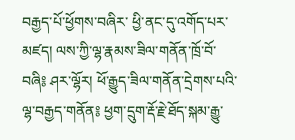བརྒྱད་པོ་ཕྱོགས་བཞིར་ ཕྱི་ནང་དུ་འགོད་པར་མཛད། ལས་ཀྱི་ལྷ་རྣམས་ཟིལ་གནོན་ཁྲོ་བོ་བཞི༔ ཤར་ལྷོར། ཕོ་རྒྱུད་ཟིལ་གནོན་དྲེགས་པའི་ལྷ་བརྒྱད་གནོན༔ ཕྱག་དྲུག་རྡོ་རྗེ་ཐོད་སྐམ་རྒྱུ་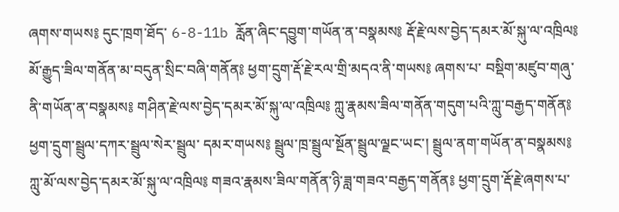ཞགས་གཡས༔ དུང་ཁྲག་ཐོད་ 6-8-11b རློན་ཞིང་དབྱུག་གཡོན་ན་བསྣམས༔ རྡོ་རྗེ་ལས་བྱེད་དམར་མོ་སྐུ་ལ་འཁྲིལ༔ མོ་རྒྱུད་ཟིལ་གནོན་མ་བདུན་སྲིང་བཞི་གནོན༔ ཕྱག་དྲུག་རྡོ་རྗེ་རལ་གྲི་མདའ་ནི་གཡས༔ ཞགས་པ་ བསྡིག་མཛུབ་གཞུ་ནི་གཡོན་ན་བསྣམས༔ གཤིན་རྗེ་ལས་བྱེད་དམར་མོ་སྐུ་ལ་འཁྲིལ༔ ཀླུ་རྣམས་ཟིལ་གནོན་གདུག་པའི་ཀླུ་བརྒྱད་གནོན༔ ཕྱག་དྲུག་སྦྲུལ་དཀར་སྦྲུལ་སེར་སྦྲུལ་ དམར་གཡས༔ སྦྲུལ་ཁྲ་སྦྲུལ་སྔོན་སྦྲུལ་ལྗང་ཡང་། སྦྲུལ་ནག་གཡོན་ན་བསྣམས༔ ཀླུ་མོ་ལས་བྱེད་དམར་མོ་སྐུ་ལ་འཁྲིལ༔ གཟའ་རྣམས་ཟིལ་གནོན་ཉི་ཟླ་གཟའ་བརྒྱད་གནོན༔ ཕྱག་དྲུག་རྡོ་རྗེ་ཞགས་པ་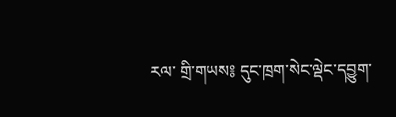རལ་ གྲི་གཡས༔ དུང་ཁྲག་སེང་ལྡེང་དབྱུག་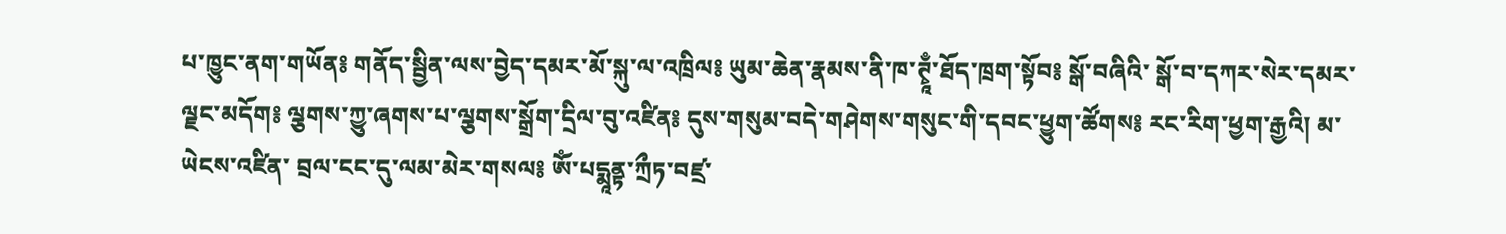པ་ཁྱུང་ནག་གཡོན༔ གནོད་སྦྱིན་ལས་བྱེད་དམར་མོ་སྐུ་ལ་འཁྲིལ༔ ཡུམ་ཆེན་རྣམས་ནི་ཁ་ཊྭཱྃ་ཐོད་ཁྲག་སྟོབ༔ སྒོ་བཞིའི་ སྒོ་བ་དཀར་སེར་དམར་ལྗང་མདོག༔ ལྕགས་ཀྱུ་ཞགས་པ་ལྕགས་སྒྲོག་དྲིལ་བུ་འཛིན༔ དུས་གསུམ་བདེ་གཤེགས་གསུང་གི་དབང་ཕྱུག་ཚོགས༔ རང་རིག་ཕྱག་རྒྱའི། མ་ཡེངས་འཛིན་ བྲལ་ངང་དུ་ལམ་མེར་གསལ༔ ཨོཾ་པདྨཱནྟ་ཀྲྀཏ་བཛྲ་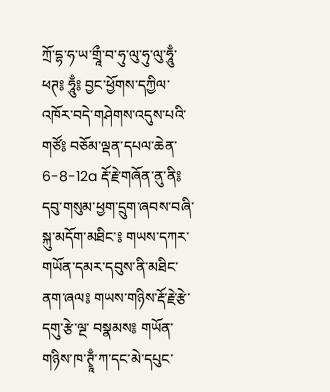ཀྲོ་དྷ་ཧ་ཡ་གྲཱྀ་བ་ཧུ་ལུ་ཧུ་ལུ་ཧཱུྃ་ཕཊ༔ ཧཱུྃ༔ བྱང་ཕྱོགས་དཀྱིལ་འཁོར་བདེ་གཤེགས་འདུས་པའི་གཙོ༔ བཅོམ་ལྡན་དཔལ་ཆེན་ 6-8-12a རྡོ་རྗེ་གཞོན་ནུ་ནི༔ དབུ་གསུམ་ཕྱག་དྲུག་ཞབས་བཞི་སྐུ་མདོག་མཐིང་༔ གཡས་དཀར་གཡོན་དམར་དབུས་ནི་མཐིང་ནག་ཞལ༔ གཡས་གཉིས་རྡོ་རྗེ་རྩེ་དགུ་རྩེ་ལྔ་ བསྣམས༔ གཡོན་གཉིས་ཁ་ཊྭཱྃ་ཀ་དང་མེ་དཔུང་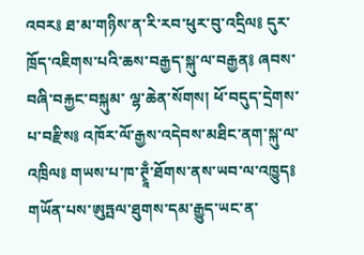འབར༔ ཐ་མ་གཉིས་ན་རི་རབ་ཕུར་བུ་འདྲིལ༔ དུར་ཁྲོད་འཇིགས་པའི་ཆས་བརྒྱད་སྐུ་ལ་བརྒྱན༔ ཞབས་བཞི་བརྐྱང་བསྐུམ་ ལྷ་ཆེན་སོགས། ཕོ་བདུད་དྲེགས་པ་བརྫིས༔ འཁོར་ལོ་རྒྱས་འདེབས་མཐིང་ནག་སྐུ་ལ་འཁྲིལ༔ གཡས་པ་ཁ་ཊྭཱྃ་ཐོགས་ནས་ཡབ་ལ་འཁྱུད༔ གཡོན་པས་ཨུཏྤལ་ཐུགས་དམ་རྒྱུད་ཡང་ན་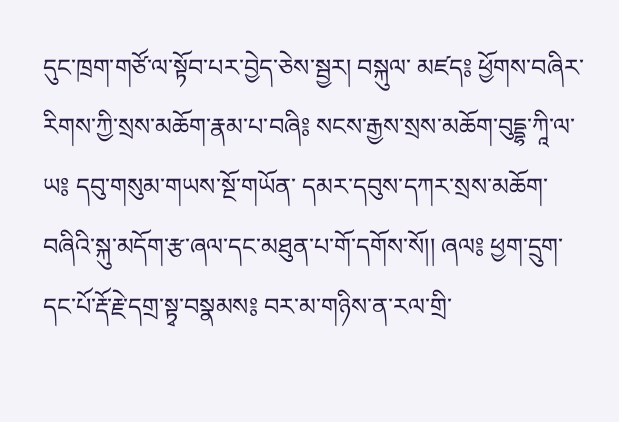དུང་ཁྲག་གཙོ་ལ་སྟོབ་པར་བྱེད་ཅེས་སྦྱར། བསྐུལ་ མཛད༔ ཕྱོགས་བཞིར་རིགས་ཀྱི་སྲས་མཆོག་རྣམ་པ་བཞི༔ སངས་རྒྱས་སྲས་མཆོག་བུདྡྷ་ཀཱི་ལ་ཡ༔ དབུ་གསུམ་གཡས་སྔོ་གཡོན་ དམར་དབུས་དཀར་སྲས་མཆོག་བཞིའི་སྐུ་མདོག་རྩ་ཞལ་དང་མཐུན་པ་གོ་དགོས་སོ།། ཞལ༔ ཕྱག་དྲུག་དང་པོ་རྡོ་རྗེ་དགྲ་སྟྭ་བསྣམས༔ བར་མ་གཉིས་ན་རལ་གྲི་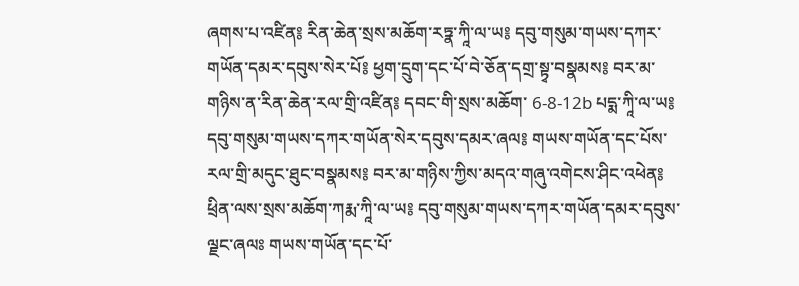ཞགས་པ་འཛིན༔ རིན་ཆེན་སྲས་མཆོག་རཏྣ་ཀཱི་ལ་ཡ༔ དབུ་གསུམ་གཡས་དཀར་ གཡོན་དམར་དབུས་སེར་པོ༔ ཕྱག་དྲུག་དང་པོ་བེ་ཅོན་དགྲ་སྟྭ་བསྣམས༔ བར་མ་གཉིས་ན་རིན་ཆེན་རལ་གྲི་འཛིན༔ དབང་གི་སྲས་མཆོག་ 6-8-12b པདྨ་ཀཱི་ལ་ཡ༔ དབུ་གསུམ་གཡས་དཀར་གཡོན་སེར་དབུས་དམར་ཞལ༔ གཡས་གཡོན་དང་པོས་རལ་གྲི་མདུང་ཐུང་བསྣམས༔ བར་མ་གཉིས་ཀྱིས་མདའ་གཞུ་འགེངས་ཤིང་འཕེན༔ ཕྲིན་ལས་སྲས་མཆོག་ཀརྨ་ཀཱི་ལ་ཡ༔ དབུ་གསུམ་གཡས་དཀར་གཡོན་དམར་དབུས་ལྗང་ཞལཿ གཡས་གཡོན་དང་པོ་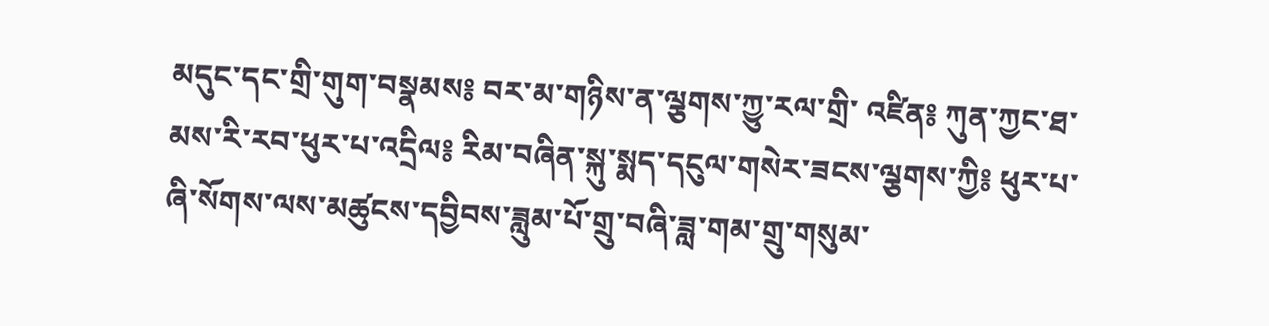མདུང་དང་གྲི་གུག་བསྣམས༔ བར་མ་གཉིས་ན་ལྕགས་ཀྱུ་རལ་གྲི་ འཛིན༔ ཀུན་ཀྱང་ཐ་མས་རི་རབ་ཕུར་པ་འདྲིལ༔ རིམ་བཞིན་སྐུ་སྨད་དངུལ་གསེར་ཟངས་ལྕགས་ཀྱི༔ ཕུར་པ་ཞི་སོགས་ལས་མཚུངས་དབྱིབས་ཟླུམ་པོ་གྲུ་བཞི་ཟླ་གམ་གྲུ་གསུམ་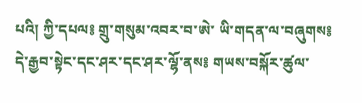པའི། ཀྱི་དཔལ༔ གྲུ་གསུམ་འབར་བ་ཨེ་ ཡི་གདན་ལ་བཞུགས༔ དེ་རྒྱབ་སྟེང་དང་ཤར་དང་ཤར་ལྷོ་ནས༔ གཡས་བསྐོར་ཚུལ་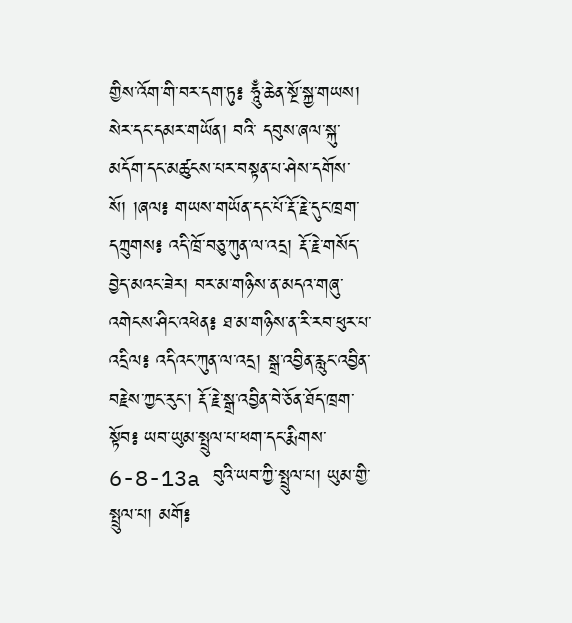གྱིས་འོག་གི་བར་དག་ཏུ༔ ཧཱུྃ་ཆེན་སྔོ་སྐྱ་གཡས། སེར་དང་དམར་གཡོན། བའི་ དབུས་ཞལ་སྐུ་མདོག་དང་མཚུངས་པར་བསྟན་པ་ཤེས་དགོས་སོ། །ཞལ༔ གཡས་གཡོན་དང་པོ་རྡོ་རྗེ་དུང་ཁྲག་དཀྲུགས༔ འདི་ཁྲོ་བཅུ་ཀུན་ལ་འདྲ། རྡོ་རྗེ་གསོད་བྱེད་མའང་ཟེར། བར་མ་གཉིས་ན་མདའ་གཞུ་འགེངས་ཤིང་འཕེན༔ ཐ་མ་གཉིས་ན་རི་རབ་ཕུར་པ་འདྲིལ༔ འདིའང་ཀུན་ལ་འདྲ། སྒྲ་འབྱིན་རླུང་འབྱིན་བརྗེས་ཀྱང་རུང་། རྡོ་རྗེ་སྒྲ་འབྱིན་བེ་ཅོན་ཐོད་ཁྲག་སྟོབ༔ ཡབ་ཡུམ་སྤྲུལ་པ་ཕག་དང་རྨིགས་ 6-8-13a བུའི་ཡབ་ཀྱི་སྤྲུལ་པ། ཡུམ་གྱི་སྤྲུལ་པ། མགོ༔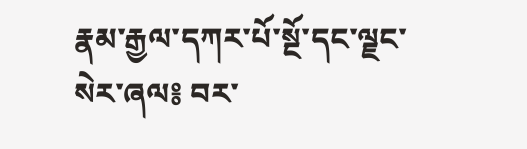རྣམ་རྒྱལ་དཀར་པོ་སྔོ་དང་ལྗང་སེར་ཞལ༔ བར་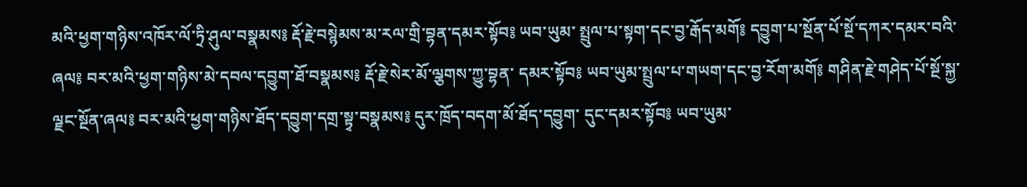མའི་ཕྱག་གཉིས་འཁོར་ལོ་ཏྲི་ཤུལ་བསྣམས༔ རྡོ་རྗེ་བསྙེམས་མ་རལ་གྲི་བྷན་དམར་སྟོབ༔ ཡབ་ཡུམ་ སྤྲུལ་པ་སྟག་དང་བྱ་རྒོད་མགོ༔ དབྱུག་པ་སྔོན་པོ་སྔོ་དཀར་དམར་བའི་ཞལ༔ བར་མའི་ཕྱག་གཉིས་མེ་དབལ་དབྱུག་ཐོ་བསྣམས༔ རྡོ་རྗེ་སེར་མོ་ལྕགས་ཀྱུ་བྷན་ དམར་སྟོབ༔ ཡབ་ཡུམ་སྤྲུལ་པ་གཡག་དང་བྱ་རོག་མགོ༔ གཤིན་རྗེ་གཤེད་པོ་སྔོ་སྐྱ་ལྗང་སྔོན་ཞལ༔ བར་མའི་ཕྱག་གཉིས་ཐོད་དབྱུག་དགྲ་སྟྭ་བསྣམས༔ དུར་ཁྲོད་བདག་མོ་ཐོད་དབྱུག་ དུང་དམར་སྟོབ༔ ཡབ་ཡུམ་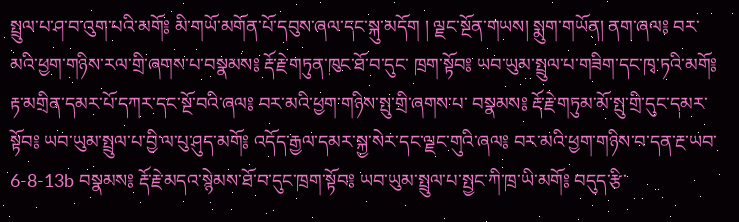སྤྲུལ་པ་ཤ་བ་འུག་པའི་མགོ༔ མི་གཡོ་མགོན་པོ་དབུས་ཞལ་དང་སྐུ་མདོག ། ལྗང་སྔོན་གཡས། སྨུག་གཡོན། ནག་ཞལ༔ བར་མའི་ཕྱག་གཉིས་རལ་གྲི་ཞགས་པ་བསྣམས༔ རྡོ་རྗེ་གཏུན་ཁུང་ཐོ་བ་དུང་ ཁྲག་སྟོབ༔ ཡབ་ཡུམ་སྤྲུལ་པ་གཟིག་དང་ཁྭ་ཏའི་མགོ༔ རྟ་མགྲིན་དམར་པོ་དཀར་དང་སྔོ་བའི་ཞལ༔ བར་མའི་ཕྱག་གཉིས་སྤུ་གྲི་ཞགས་པ་ བསྣམས༔ རྡོ་རྗེ་གཏུམ་མོ་སྤུ་གྲི་དུང་དམར་སྟོབ༔ ཡབ་ཡུམ་སྤྲུལ་པ་བྱི་ལ་པུ་ཤུད་མགོ༔ འདོད་རྒྱལ་དམར་སྐྱ་སེར་དང་ལྗང་གུའི་ཞལ༔ བར་མའི་ཕྱག་གཉིས་བ་དན་རྔ་ཡབ་ 6-8-13b བསྣམས༔ རྡོ་རྗེ་མདའ་སྙེམས་ཐོ་བ་དུང་ཁྲག་སྟོབ༔ ཡབ་ཡུམ་སྤྲུལ་པ་སྤྱང་ཀི་ཁྲ་ཡི་མགོ༔ བདུད་རྩི་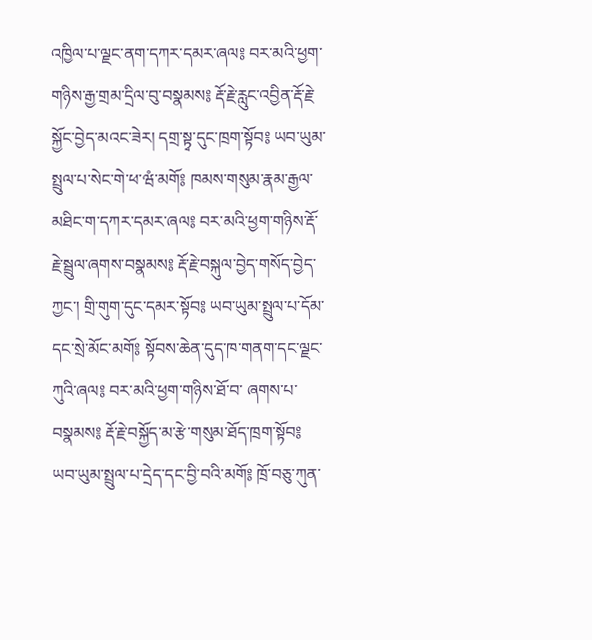འཁྱིལ་པ་ལྗང་ནག་དཀར་དམར་ཞལ༔ བར་མའི་ཕྱག་གཉིས་རྒྱ་གྲམ་དྲིལ་བུ་བསྣམས༔ རྡོ་རྗེ་རླུང་འབྱིན་རྡོ་རྗེ་སྐྱོང་བྱེད་མའང་ཟེར། དགྲ་སྟྭ་དུང་ཁྲག་སྟོབ༔ ཡབ་ཡུམ་སྤྲུལ་པ་སེང་གེ་ཕ་ཝཾ་མགོ༔ ཁམས་གསུམ་རྣམ་རྒྱལ་མཐིང་ག་དཀར་དམར་ཞལ༔ བར་མའི་ཕྱག་གཉིས་རྡོ་རྗེ་སྦྲུལ་ཞགས་བསྣམས༔ རྡོ་རྗེ་བསྐུལ་བྱེད་གསོད་བྱེད་ཀྱང་། གྲི་གུག་དུང་དམར་སྟོབ༔ ཡབ་ཡུམ་སྤྲུལ་པ་དོམ་དང་སྲེ་མོང་མགོ༔ སྟོབས་ཆེན་དུད་ཁ་གནག་དང་ལྗང་ཀུའི་ཞལ༔ བར་མའི་ཕྱག་གཉིས་ཐོ་བ་ ཞགས་པ་བསྣམས༔ རྡོ་རྗེ་བསྐྱོད་མ་རྩེ་གསུམ་ཐོད་ཁྲག་སྟོབ༔ ཡབ་ཡུམ་སྤྲུལ་པ་དྲེད་དང་བྱི་བའི་མགོ༔ ཁྲོ་བཅུ་ཀུན་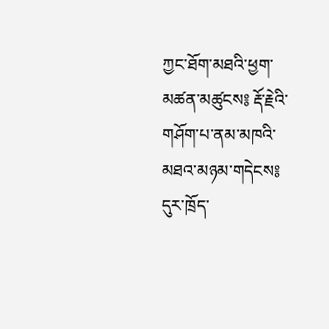ཀྱང་ཐོག་མཐའི་ཕྱག་མཚན་མཚུངས༔ རྡོ་རྗེའི་ གཤོག་པ་ནམ་མཁའི་མཐའ་མཉམ་གདེངས༔ དུར་ཁྲོད་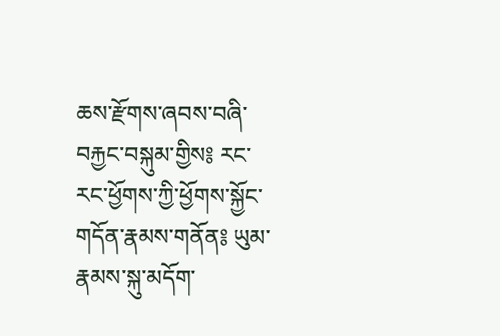ཆས་རྫོགས་ཞབས་བཞི་བརྐྱང་བསྐུམ་གྱིས༔ རང་རང་ཕྱོགས་ཀྱི་ཕྱོགས་སྐྱོང་གདོན་རྣམས་གནོན༔ ཡུམ་རྣམས་སྐུ་མདོག་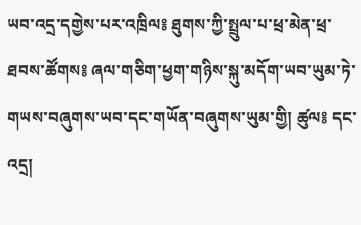ཡབ་འདྲ་དགྱེས་པར་འཁྲིལ༔ ཐུགས་ཀྱི་སྤྲུལ་པ་ཕྲ་མེན་ཕྲ་ཐབས་ཚོགས༔ ཞལ་གཅིག་ཕྱག་གཉིས་སྐུ་མདོག་ཡབ་ཡུམ་ཏེ་གཡས་བཞུགས་ཡབ་དང་གཡོན་བཞུགས་ཡུམ་གྱི། ཚུལ༔ དང་འདྲ།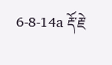6-8-14a རྡོ་རྗེ་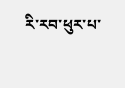རི་རབ་ཕུར་པ་